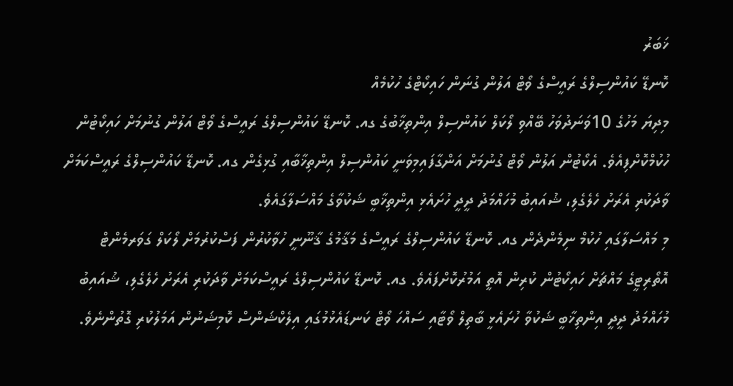ޚަބަރު
ކޮނޑޭ ކައުންސިލްގެ ރައީސްގެ ވޯޓް އަލުން ގުނަން ހައިކޯޓްގެ ހުކުމެއް
މިދިޔަ މަހުގެ 10ވަނަދުވަހު ބޭއްވި ލޯކަލް ކައުންސިލް އިންތިޚާބުގެ ގއ. ކޮނޑޭ ކައުންސިލްގެ ރައީސްގެ ވޯޓް އަލުން ގުނުމަށް ހައިކޯޓުން ހުކުމްކޮށްފިއެވެ. އެކޯޓުން އަލުން ވޯޓް ގުނުމަށް އަންގާފައިމިވަނީ ކައުންސިލް އިންތިޚާބާއި ގުޅިގެން ގއ. ކޮނޑޭ ކައުންސިލްގެ ރައީސްކަމަށް ވާދަކުރި އެރަށު ހެލެގެލި، ޝުއައިބު މުހައްމަދު ދީދީ ހުށައެޅި އިންތިޚާބީ ޝަކުވާގެ މައްސަލާގައެވެ.
މި މައްސަލާގައި ހުކުމް ނިމެންދެން ގއ. ކޮނޑޭ ކައުންސިލްގެ ރައީސްގެ މަޤާމުގެ ޤާނޫނީ ހުވާކުރުން ފަސްކުރުމަށް ލޯކަލް ގަވަރމެންޓް އޮތޯރިޓީގެ މައްޗަށް ހައިކޯޓުން ކުރިން އޮތީ އަމުރުކޮށްފައެވެ. ގއ. ކޮނޑޭ ކައުންސިލްގެ ރައީސްކަމަށް ވާދަކުރި އެރަށު ހެލެގެލި، ޝުއައިބު މުހައްމަދު ދީދީ އިންތިޚާބީ ޝަކުވާ ހުށައެޅީ ބާތިލް ވޯޓާއި ސައްހަ ވޯޓް ކަނޑައެޅުމުގައި އިލެކްޝަންސް ކޮމިޝަނުން އަމަލުކުރި ގޮތުންނެވެ.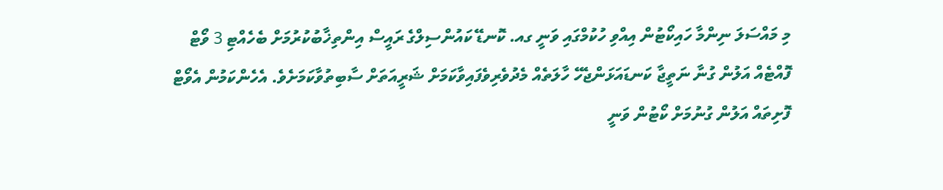މި މައްސަލަ ނިންމާ ހައިކޯޓުން އިއްވި ހުކުމްގައި ވަނީ ގއ. ކޮނޑޭ ކައުންސިލްގެ ރައީސް އިންތިޚާބުކުރުމަށް ބެހެއްޓި 3 ވޯޓް ފޮއްޓެއް އަލުން ގުނާ ނަތީޖާ ކަނޑައަޅަންޖެހޭ ހާލަތެއް މެދުވެރިވެފައިވާކަމަށް ޝަރީއަތަށް ސާބިތުވާކަމަށެވެ. އެހެންކަމުން އެވޯޓް ފޮށިތައް އަލުން ގުނުމަށް ކޯޓުން ވަނީ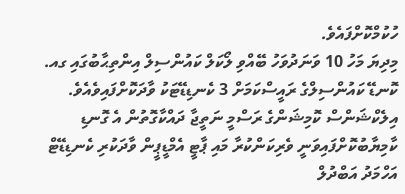ހުކުމްކޮށްފައެވެ.
މިދިޔަ މަހު 10 ވަނަދުވަހު ބޭއްވި ލޯކަލް ކައުންސިލް އިންތިޙާބުގައި ގއ. ކޮނޑޭ ކައުންސިލްގެ ރައީސްކަމަށް 3 ކެނޑިޑޭޓަކު ވާދަކޮށްފައިވެއެވެ. އިލެކްޝަންސް ކޮމިޝަންގެ ރަސްމީ ނަތީޖާ ދައްކާގޮތުން އެ ގޮނޑި ކާމިޔާބުކޮށްފައިވަނީ ވެރިކަންކުރާ މައި ޕާޓީ އެމްޑީޕީން ވާދަކުރި ކެނޑިޑޭޓް އަހްމަދު އަބްދުލް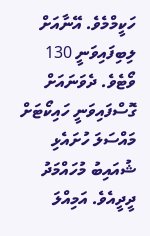ހަކީމްމެވެ. އޭނާއަށް ލިބިފައިވަނީ 130 ވޯޓެވެ. ދެވަނައަށް ގޮސްފައިވަނީ ހައިކޯޓަށް މައްސަލަ ހުށައެޅި ޝުއައިބު މުހައްމަދު ދީދީއެވެ. އަމިއްލަ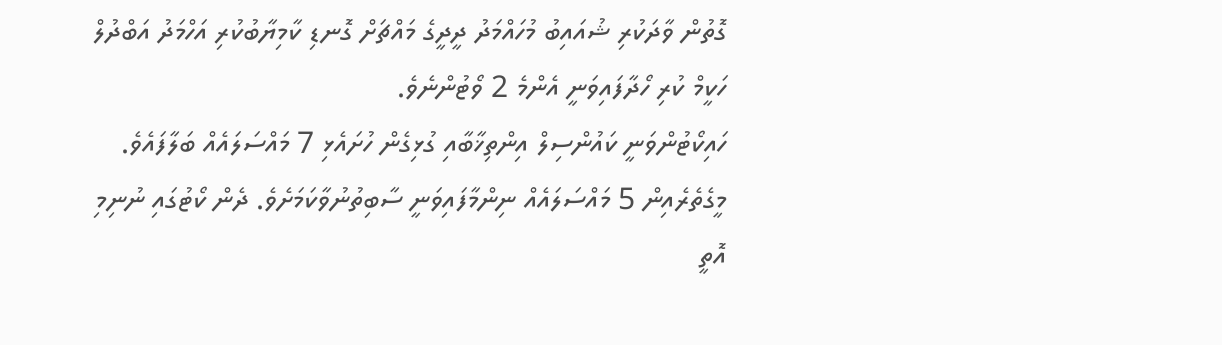ގޮތުން ވާދަކުރި ޝުއައިބު މުހައްމަދު ދީދީގެ މައްޗަށް ގޮނޑި ކާމިޔާބުކުރި އަހްމަދު އަބްދުލް ހަކީމް ކުރި ހޯދާފައިވަނީ އެންމެ 2 ވޯޓުންނެވެ.
ހައިކޯޓުންވަނީ ކައުންސިލް އިންތިޚާބާއި ގުޅިގެން ހުށައެޅި 7 މައްސަލައެއް ބަލާފައެވެ. މީގެތެރެއިން 5 މައްސަލައެއް ނިންމާފައިވަނީ ސާބިތުނުވާކަމަށެވެ. ދެން ކޯޓުގައި ނުނިމި އޮތީ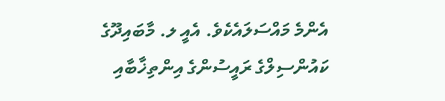އެންމެ މައްސަލައެކެވެ. އެއީ ލ. މާބައިދޫގެ ކައުންސިލްގެ ރައީސުންގެ އިންތިޚާބާއި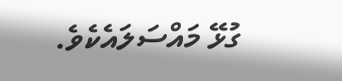ގުޅޭ މައްސަލައެކެވެ.